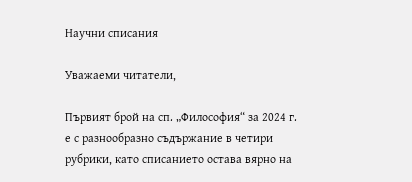Научни списания

Уважаеми читатели,

Първият брой на сп. „Философия“ за 2024 г. е с разнообразно съдържание в четири рубрики, като списанието остава вярно на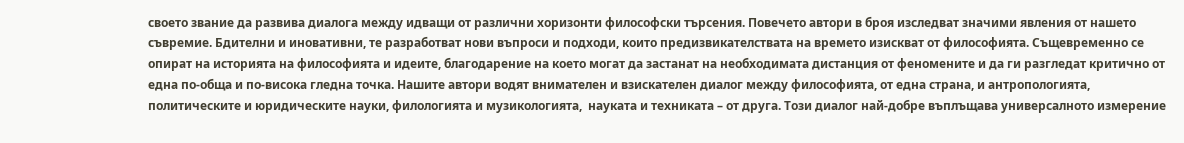своето звание да развива диалога между идващи от различни хоризонти философски търсения. Повечето автори в броя изследват значими явления от нашето съвремие. Бдителни и иновативни, те разработват нови въпроси и подходи, които предизвикателствата на времето изискват от философията. Същевременно се опират на историята на философията и идеите, благодарение на което могат да застанат на необходимата дистанция от феномените и да ги разгледат критично от една по-обща и по-висока гледна точка. Нашите автори водят внимателен и взискателен диалог между философията, от една страна, и антропологията, политическите и юридическите науки, филологията и музикологията,  науката и техниката – от друга. Този диалог най-добре въплъщава универсалното измерение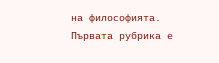на философията.
Първата рубрика е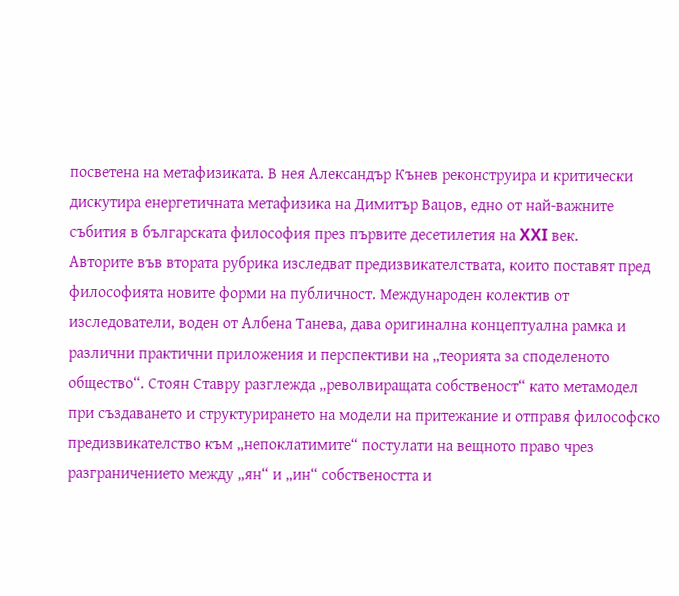посветена на метафизиката. В нея Александър Кънев реконструира и критически дискутира енергетичната метафизика на Димитър Вацов, едно от най-важните събития в българската философия през първите десетилетия на XXI век.
Авторите във втората рубрика изследват предизвикателствата, които поставят пред философията новите форми на публичност. Международен колектив от изследователи, воден от Албена Танева, дава оригинална концептуална рамка и различни практични приложения и перспективи на „теорията за споделеното общество“. Стоян Ставру разглежда „револвиращата собственост“ като метамодел при създаването и структурирането на модели на притежание и отправя философско предизвикателство към „непоклатимите“ постулати на вещното право чрез разграничението между „ян“ и „ин“ собствеността и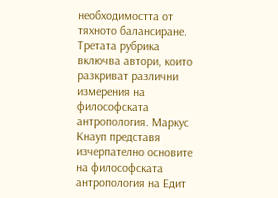необходимостта от тяхното балансиране.
Третата рубрика включва автори, които разкриват различни измерения на философската антропология. Маркус Кнауп представя изчерпателно основите на философската антропология на Едит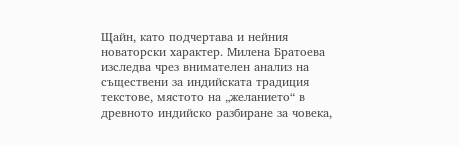Щайн, като подчертава и нейния новаторски характер. Милена Братоева изследва чрез внимателен анализ на съществени за индийската традиция текстове, мястото на „желанието“ в древното индийско разбиране за човека,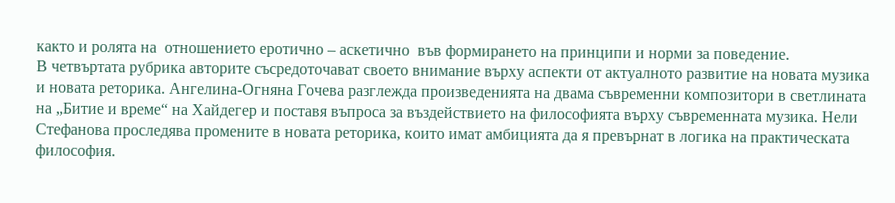както и ролята на  отношението еротично – аскетично  във формирането на принципи и норми за поведение.
В четвъртата рубрика авторите съсредоточават своето внимание върху аспекти от актуалното развитие на новата музика и новата реторика. Ангелина-Огняна Гочева разглежда произведенията на двама съвременни композитори в светлината на „Битие и време“ на Хайдегер и поставя въпроса за въздействието на философията върху съвременната музика. Нели Стефанова проследява промените в новата реторика, които имат амбицията да я превърнат в логика на практическата философия.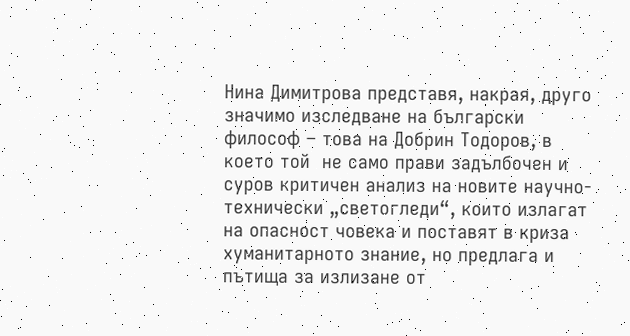Нина Димитрова представя, накрая, друго значимо изследване на български философ – това на Добрин Тодоров, в което той  не само прави задълбочен и суров критичен анализ на новите научно-технически „светогледи“, които излагат на опасност човека и поставят в криза хуманитарното знание, но предлага и пътища за излизане от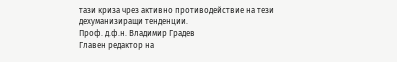тази криза чрез активно противодействие на тези дехуманизиращи тенденции.
Проф. д.ф.н. Владимир Градев
Главен редактор на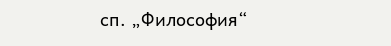сп. „Философия“